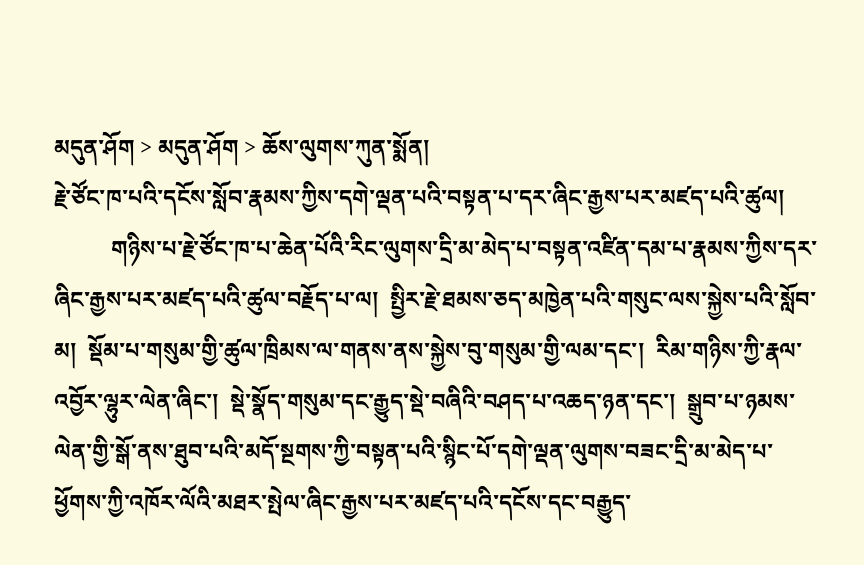མདུན་ཤོག > མདུན་ཤོག > ཆོས་ལུགས་ཀུན་སྨོན།
རྗེ་ཙོང་ཁ་པའི་དངོས་སློབ་རྣམས་ཀྱིས་དགེ་ལྡན་པའི་བསྟན་པ་དར་ཞིང་རྒྱས་པར་མཛད་པའི་ཚུལ།
          གཉིས་པ་རྗེ་ཙོང་ཁ་པ་ཆེན་པོའི་རིང་ལུགས་དྲི་མ་མེད་པ་བསྟན་འཛིན་དམ་པ་རྣམས་ཀྱིས་དར་ཞིང་རྒྱས་པར་མཛད་པའི་ཚུལ་བརྗོད་པ་ལ།  སྤྱིར་རྗེ་ཐམས་ཅད་མཁྱེན་པའི་གསུང་ལས་སྐྱེས་པའི་སློབ་མ།  སྡོམ་པ་གསུམ་གྱི་ཚུལ་ཁྲིམས་ལ་གནས་ནས་སྐྱེས་བུ་གསུམ་གྱི་ལམ་དང་།  རིམ་གཉིས་ཀྱི་རྣལ་འབྱོར་ལྷུར་ལེན་ཞིང་།  སྡེ་སྣོད་གསུམ་དང་རྒྱུད་སྡེ་བཞིའི་བཤད་པ་འཆད་ཉན་དང་།  སྒྲུབ་པ་ཉམས་ལེན་གྱི་སྒོ་ནས་ཐུབ་པའི་མདོ་སྔགས་ཀྱི་བསྟན་པའི་སྙིང་པོ་དགེ་ལྡན་ལུགས་བཟང་དྲི་མ་མེད་པ་ཕྱོགས་ཀྱི་འཁོར་ལོའི་མཐར་སྤེལ་ཞིང་རྒྱས་པར་མཛད་པའི་དངོས་དང་བརྒྱུད་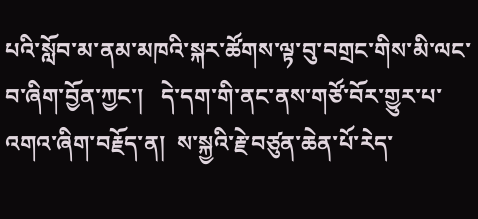པའི་སློབ་མ་ནམ་མཁའི་སྐར་ཚོགས་ལྟ་བུ་བགྲང་གིས་མི་ལང་བ་ཞིག་བྱོན་ཀྱང་།   དེ་དག་གི་ནང་ནས་གཙོ་བོར་གྱུར་པ་འགའ་ཞིག་བརྗོད་ན།  ས་སྐྱའི་རྗེ་བཙུན་ཆེན་པོ་རེད་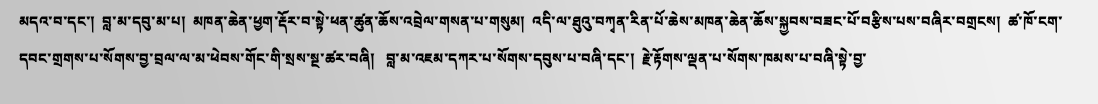མདའ་བ་དང་།  བླ་མ་དབུ་མ་པ།  མཁན་ཆེན་ཕྱག་རྡོར་བ་སྟེ་ཕན་ཚུན་ཆོས་འབྲེལ་གསན་པ་གསུམ།  འདི་ལ་ཐུའུ་བཀྭན་རིན་པོ་ཆེས་མཁན་ཆེན་ཆོས་སྐྱབས་བཟང་པོ་བརྩིས་པས་བཞིར་བགྲངས།  ཚ་ཁོ་ངག་དབང་གྲགས་པ་སོགས་བྱ་བྲལ་ལ་མ་ཕེབས་གོང་གི་སྲས་སྔ་ཚར་བཞི།   བླ་མ་འཇམ་དཀར་པ་སོགས་དབུས་པ་བཞི་དང་།  རྗེ་རྟོགས་ལྡན་པ་སོགས་ཁམས་པ་བཞི་སྟེ་བྱ་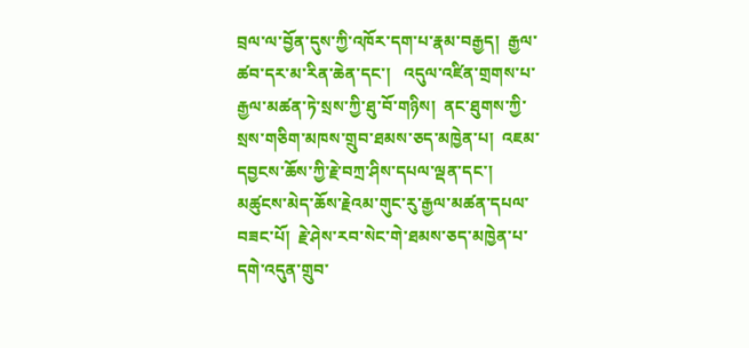བྲལ་ལ་བྱོན་དུས་ཀྱི་འཁོར་དག་པ་རྣམ་བརྒྱད།  རྒྱལ་ཚབ་དར་མ་རིན་ཆེན་དང་།   འདུལ་འཛིན་གྲགས་པ་རྒྱལ་མཚན་ཏེ་སྲས་ཀྱི་ཐུ་བོ་གཉིས།  ནང་ཐུགས་ཀྱི་སྲས་གཅིག་མཁས་གྲུབ་ཐམས་ཅད་མཁྱེན་པ།  འཇམ་དབྱངས་ཆོས་ཀྱི་རྗེ་བཀྲ་ཤིས་དཔལ་ལྡན་དང་།  མཚུངས་མེད་ཆོས་རྗེའམ་གུང་རུ་རྒྱལ་མཚན་དཔལ་བཟང་པོ།  རྗེ་ཤེས་རབ་སེང་གེ་ཐམས་ཅད་མཁྱེན་པ་དགེ་འདུན་གྲུབ་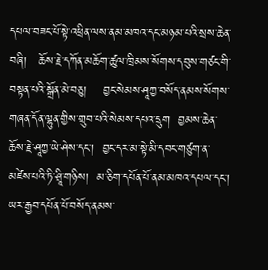དཔལ་བཟང་པོ་སྟེ་འཕྲིན་ལས་ནམ་མཁའ་དང་མཉམ་པའི་སྲས་ཆེན་བཞི།   ཆོས་རྗེ་དཀོན་མཆོག་ཚུལ་ཁྲིམས་སོགས་དབུས་གཙང་གི་བསྟན་པའི་སྒྲོན་མེ་བཅུ།    བྱང་སེམས་ཤཱཀྱ་བསོད་ནམས་སོགས་གཞན་དོན་ལྷུན་གྱིས་གྲུབ་པའི་སེམས་དཔའ་དྲུག  བྱམས་ཆེན་ཆོས་རྗེ་ཤཱཀྱ་ཡེ་ཤེས་དང་།  བྱང་དར་མ་སྟེ་མི་དབང་གཙུག་ན་མཛེས་པའི་ཏི་ཤྲཱི་གཉིས།  མ་ཅིག་དཔོན་པོ་ནམ་མཁའ་དཔལ་དང་།  ཡར་རྒྱབ་དཔོན་པོ་བསོད་ནམས་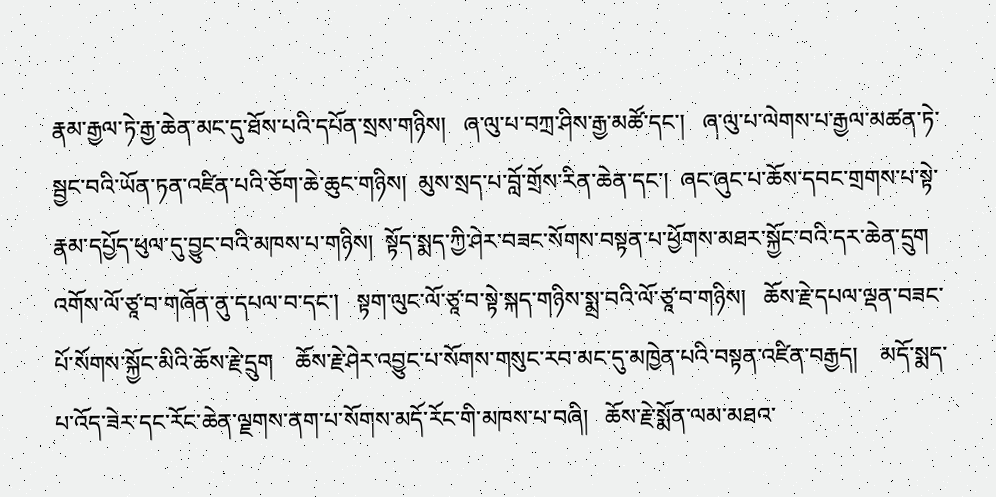རྣམ་རྒྱལ་ཏེ་རྒྱ་ཆེན་མང་དུ་ཐོས་པའི་དཔོན་སྲས་གཉིས།   ཞ་ལུ་པ་བཀྲ་ཤིས་རྒྱ་མཚོ་དང་།   ཞ་ལུ་པ་ལེགས་པ་རྒྱལ་མཚན་ཏེ་སྦྱང་བའི་ཡོན་ཏན་འཛིན་པའི་ཅོག་ཆེ་ཆུང་གཉིས།  མུས་སྲད་པ་བློ་གྲོས་རིན་ཆེན་དང་།  ཞང་ཞུང་པ་ཆོས་དབང་གྲགས་པ་སྟེ་རྣམ་དཔྱོད་ཕུལ་དུ་བྱུང་བའི་མཁས་པ་གཉིས།  སྟོད་སྨད་ཀྱི་ཤེར་བཟང་སོགས་བསྟན་པ་ཕྱོགས་མཐར་སྐྱོང་བའི་དར་ཆེན་དྲུག   འགོས་ལོ་ཙཱ་བ་གཞོན་ནུ་དཔལ་བ་དང་།   སྟག་ལུང་ལོ་ཙཱ་བ་སྟེ་སྐད་གཉིས་སྨྲ་བའི་ལོ་ཙཱ་བ་གཉིས།   ཆོས་རྗེ་དཔལ་ལྡན་བཟང་པོ་སོགས་སྐྱོང་མིའི་ཆོས་རྗེ་དྲུག    ཆོས་རྗེ་ཤེར་འབྱུང་པ་སོགས་གསུང་རབ་མང་དུ་མཁྱེན་པའི་བསྟན་འཛིན་བརྒྱད།    མདོ་སྨད་པ་འོད་ཟེར་དང་རོང་ཆེན་ལྗགས་ནག་པ་སོགས་མདོ་རོང་གི་མཁས་པ་བཞི།   ཆོས་རྗེ་སྨོན་ལམ་མཐའ་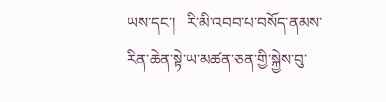ཡས་དང་།   རི་མི་འབབ་པ་བསོད་ནམས་རིན་ཆེན་སྟེ་ཡ་མཚན་ཅན་གྱི་སྐྱེས་བུ་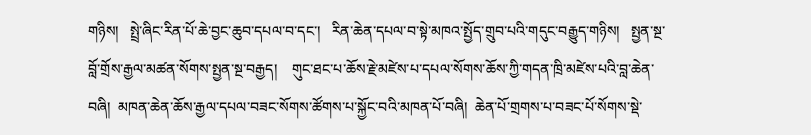གཉིས།   སྤྲེ་ཞིང་རིན་པོ་ཆེ་བྱང་ཆུབ་དཔལ་བ་དང་།   རིན་ཆེན་དཔལ་བ་སྟེ་མཁའ་སྤྱོད་གྲུབ་པའི་གདུང་བརྒྱུད་གཉིས།   སྤྱན་སྔ་བློ་གྲོས་རྒྱལ་མཚན་སོགས་སྤྱན་སྔ་བརྒྱད།    གུང་ཐང་པ་ཆོས་རྗེ་མཛེས་པ་དཔལ་སོགས་ཆོས་ཀྱི་གདན་ཁྲི་མཛེས་པའི་བླ་ཆེན་བཞི།  མཁན་ཆེན་ཆོས་རྒྱལ་དཔལ་བཟང་སོགས་ཚོགས་པ་སྐྱོང་བའི་མཁན་པོ་བཞི།  ཆེན་པོ་གྲགས་པ་བཟང་པོ་སོགས་སྡེ་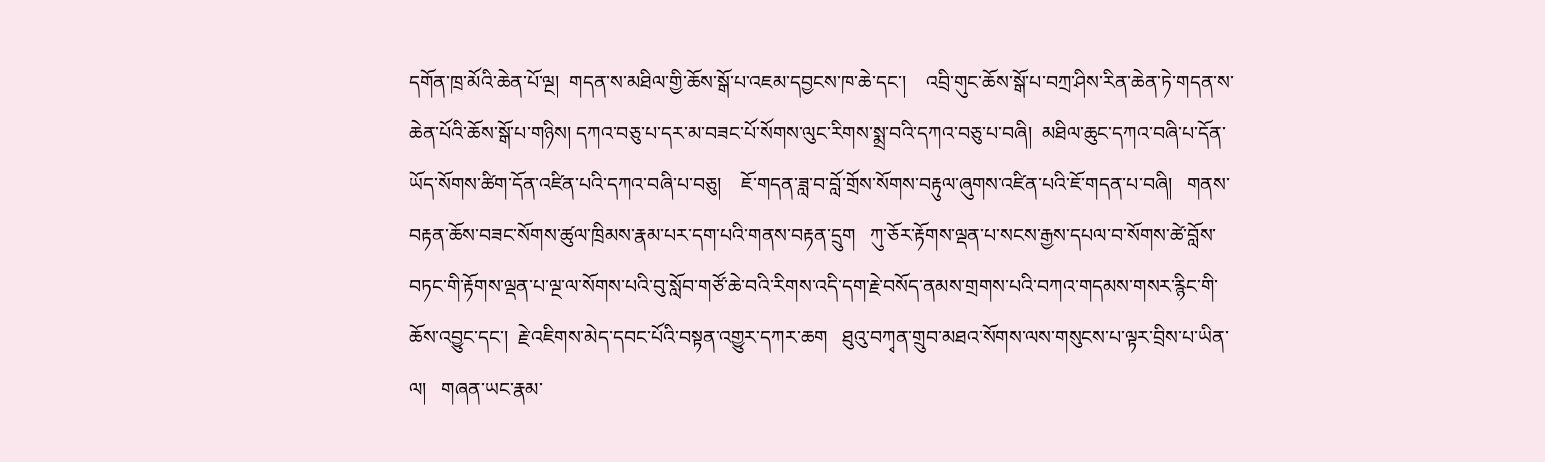དགོན་ཁྲ་མོའི་ཆེན་པོ་ལྔ།  གདན་ས་མཐིལ་གྱི་ཆོས་སྒོ་པ་འཇམ་དབྱངས་ཁ་ཆེ་དང་།    འབྲི་གུང་ཆོས་སྒོ་པ་བཀྲ་ཤིས་རིན་ཆེན་ཏེ་གདན་ས་ཆེན་པོའི་ཆོས་སྒོ་པ་གཉིས། དཀའ་བཅུ་པ་དར་མ་བཟང་པོ་སོགས་ལུང་རིགས་སྨྲ་བའི་དཀའ་བཅུ་པ་བཞི།  མཐིལ་ཆུང་དཀའ་བཞི་པ་དོན་ཡོད་སོགས་ཚིག་དོན་འཛིན་པའི་དཀའ་བཞི་པ་བཅུ།    ཇོ་གདན་ཟླ་བ་བློ་གྲོས་སོགས་བརྟུལ་ཞུགས་འཛིན་པའི་ཇོ་གདན་པ་བཞི།   གནས་བརྟན་ཆོས་བཟང་སོགས་ཚུལ་ཁྲིམས་རྣམ་པར་དག་པའི་གནས་བརྟན་དྲུག   ཀུ་ཅོར་རྟོགས་ལྡན་པ་སངས་རྒྱས་དཔལ་བ་སོགས་ཚེ་བློས་བཏང་གི་རྟོགས་ལྡན་པ་ལྔ་ལ་སོགས་པའི་བུ་སློབ་གཙོ་ཆེ་བའི་རིགས་འདི་དག་རྗེ་བསོད་ནམས་གྲགས་པའི་བཀའ་གདམས་གསར་རྙིང་གི་ཆོས་འབྱུང་དང་།  རྗེ་འཇིགས་མེད་དབང་པོའི་བསྟན་འགྱུར་དཀར་ཆག   ཐུའུ་བཀྭན་གྲུབ་མཐའ་སོགས་ལས་གསུངས་པ་ལྟར་བྲིས་པ་ཡིན་ལ།   གཞན་ཡང་རྣམ་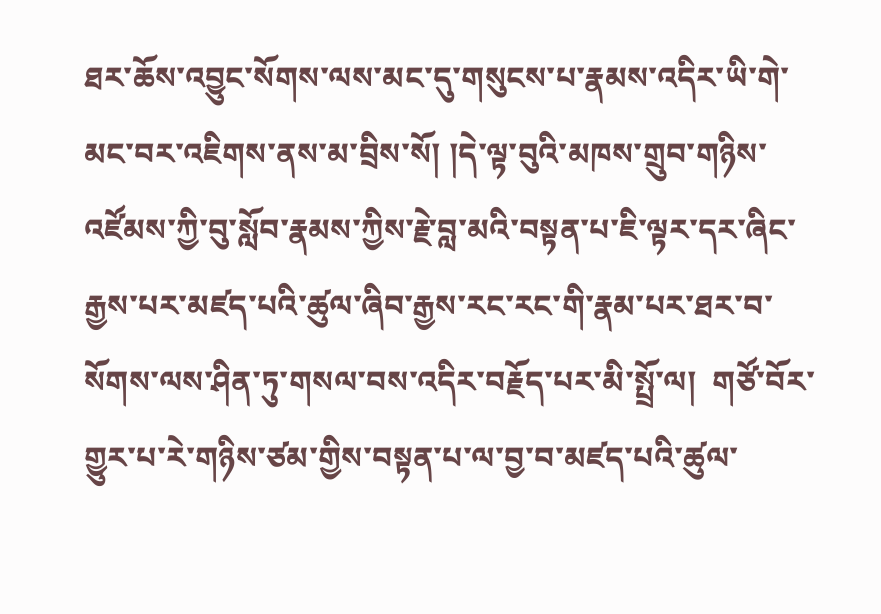ཐར་ཆོས་འབྱུང་སོགས་ལས་མང་དུ་གསུངས་པ་རྣམས་འདིར་ཡི་གེ་མང་བར་འཇིགས་ནས་མ་བྲིས་སོ། །དེ་ལྟ་བུའི་མཁས་གྲུབ་གཉིས་འཛོམས་ཀྱི་བུ་སློབ་རྣམས་ཀྱིས་རྗེ་བླ་མའི་བསྟན་པ་ཇི་ལྟར་དར་ཞིང་རྒྱས་པར་མཛད་པའི་ཚུལ་ཞིབ་རྒྱས་རང་རང་གི་རྣམ་པར་ཐར་བ་སོགས་ལས་ཤིན་ཏུ་གསལ་བས་འདིར་བརྗོད་པར་མི་སྤྲོ་ལ།  གཙོ་བོར་གྱུར་པ་རེ་གཉིས་ཙམ་གྱིས་བསྟན་པ་ལ་བྱ་བ་མཛད་པའི་ཚུལ་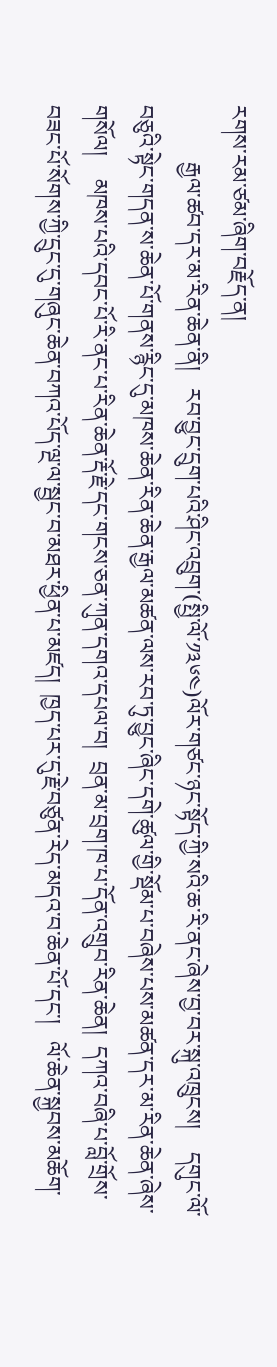རགས་རམ་ཙམ་ཞིག་བརྗོད་ན།
          རྒྱལ་ཚབ་དར་མ་རིན་ཆེན་ནི།   རབ་བྱུང་དྲུག་པའི་ཤིང་འབྲུག་(སྤྱི་ལོ་༡༣༦༤)ལོར་གཙང་ཉང་སྟོད་ཀྱི་སའི་ཆ་རི་ནང་ཞེས་བྱ་བར་སྐུ་འཁྲུངས།    དགུང་ལོ་བཅུའི་སྟེང་གདན་ས་ཆེན་པོ་གནས་རྙིང་དུ་མཁས་ཆེན་རིན་ཆེན་རྒྱལ་མཚན་ལས་རབ་ཏུ་བྱུང་ཞིང་དགེ་ཚུལ་གྱི་སྡོམ་པ་བཞེས་པས་མཚན་དར་མ་རིན་ཆེན་ཞེས་གསོལ།    མཁས་པའི་དབང་པོ་རི་ནང་པ་རིན་ཆེན་རྡོ་རྗེ་དང་གངས་ཅན་ཀུན་དགའ་དཔལ་བ།  བྲན་མ་བྲག་ཁ་པ་དོན་འགྲུབ་རིན་ཆེན།  དཀའ་བཞི་པ་བློ་གྲོས་བཟང་པོ་སོགས་ཀྱི་དྲུང་དུ་གཞུང་ཆེན་བཀའ་པོད་ལྔ་ལ་སྦྱང་བ་མཐར་ཕྱིན་པ་མཛད།  ཁྱད་པར་དུ་རྗེ་བཙུན་རེད་མདའ་བ་ཆེན་པོ་དང་།   ལོ་ཆེན་སྐྱབས་མཆོག་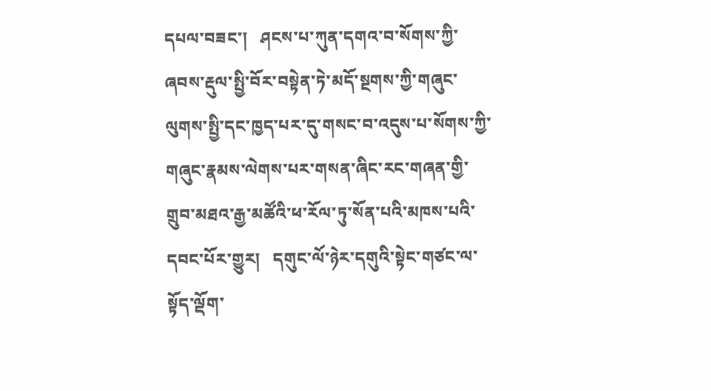དཔལ་བཟང་།   ཤངས་པ་ཀུན་དགའ་བ་སོགས་ཀྱི་ཞབས་རྡུལ་སྤྱི་བོར་བསྟེན་ཏེ་མདོ་སྔགས་ཀྱི་གཞུང་ལུགས་སྤྱི་དང་ཁྱད་པར་དུ་གསང་བ་འདུས་པ་སོགས་ཀྱི་གཞུང་རྣམས་ལེགས་པར་གསན་ཞིང་རང་གཞན་གྱི་གྲུབ་མཐའ་རྒྱ་མཚོའི་ཕ་རོལ་ཏུ་སོན་པའི་མཁས་པའི་དབང་པོར་གྱུར།   དགུང་ལོ་ཉེར་དགུའི་སྟེང་གཙང་ལ་སྟོད་ལྡོག་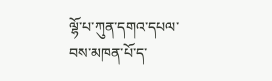ལྷོ་པ་ཀུན་དགའ་དཔལ་བས་མཁན་པོ་ད་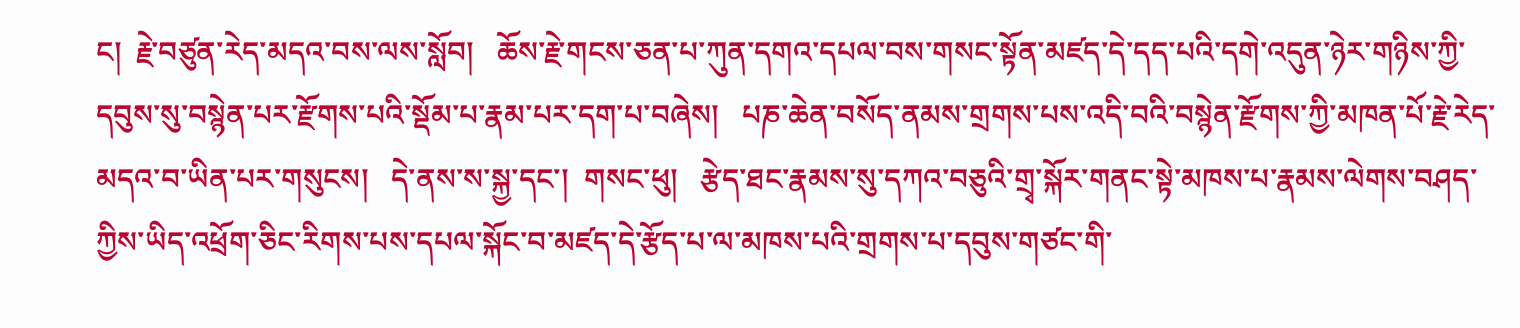ང།  རྗེ་བཙུན་རེད་མདའ་བས་ལས་སློབ།   ཆོས་རྗེ་གངས་ཅན་པ་ཀུན་དགའ་དཔལ་བས་གསང་སྟོན་མཛད་དེ་དད་པའི་དགེ་འདུན་ཉེར་གཉིས་ཀྱི་དབུས་སུ་བསྙེན་པར་རྫོགས་པའི་སྡོམ་པ་རྣམ་པར་དག་པ་བཞེས།   པཎ་ཆེན་བསོད་ནམས་གྲགས་པས་འདི་བའི་བསྙེན་རྫོགས་ཀྱི་མཁན་པོ་རྗེ་རེད་མདའ་བ་ཡིན་པར་གསུངས།   དེ་ནས་ས་སྐྱ་དང་།  གསང་ཕུ།   རྩེད་ཐང་རྣམས་སུ་དཀའ་བཅུའི་གྲྭ་སྐོར་གནང་སྟེ་མཁས་པ་རྣམས་ལེགས་བཤད་ཀྱིས་ཡིད་འཕྲོག་ཅིང་རིགས་པས་དཔལ་སྐོང་བ་མཛད་དེ་རྩོད་པ་ལ་མཁས་པའི་གྲགས་པ་དབུས་གཙང་གི་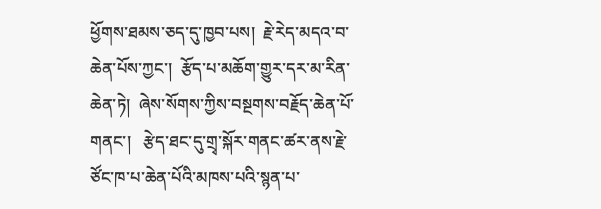ཕྱོགས་ཐམས་ཅད་དུ་ཁྱབ་པས།  རྗེ་རེད་མདའ་བ་ཆེན་པོས་ཀྱང་།  རྩོད་པ་མཆོག་གྱུར་དར་མ་རིན་ཆེན་ཏེ།  ཞེས་སོགས་ཀྱིས་བསྔགས་བརྗོད་ཆེན་པོ་གནང་།   རྩེད་ཐང་དུ་གྲྭ་སྐོར་གནང་ཚར་ནས་རྗེ་ཙོང་ཁ་པ་ཆེན་པོའི་མཁས་པའི་སྙན་པ་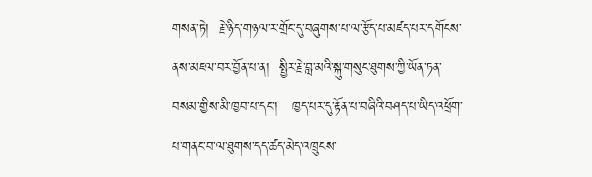གསན་ཏེ།  རྗེ་ཉིད་གཉལ་ར་གྲོང་དུ་བཞུགས་པ་ལ་རྩོད་པ་མཛད་པར་དགོངས་ནས་མཇལ་བར་བྱོན་པ་ན།  སྤྱིར་རྗེ་བླ་མའི་སྐུ་གསུང་ཐུགས་ཀྱི་ཡོན་ཏན་བསམ་གྱིས་མི་ཁྱབ་པ་དང་།   ཁྱད་པར་དུ་རྟོན་པ་བཞིའི་བཤད་པ་ཡིད་འཕྲོག་པ་གནང་བ་ལ་ཐུགས་དད་ཚད་མེད་འཁྲུངས་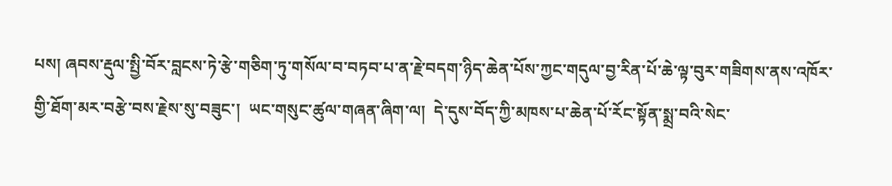པས། ཞབས་རྡུལ་སྤྱི་བོར་བླངས་ཏེ་རྩེ་གཅིག་ཏུ་གསོལ་བ་བཏབ་པ་ན་རྗེ་བདག་ཉིད་ཆེན་པོས་ཀྱང་གདུལ་བྱ་རིན་པོ་ཆེ་ལྟ་བུར་གཟིགས་ནས་འཁོར་གྱི་ཐོག་མར་བརྩེ་བས་རྗེས་སུ་བཟུང་།  ཡང་གསུང་ཚུལ་གཞན་ཞིག་ལ།  དེ་དུས་བོད་ཀྱི་མཁས་པ་ཆེན་པོ་རོང་སྟོན་སྨྲ་བའི་སེང་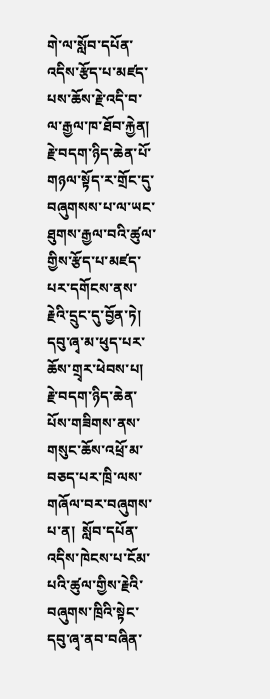གེ་ལ་སློབ་དཔོན་འདིས་རྩོད་པ་མཛད་པས་ཆོས་རྗེ་འདི་བ་ལ་རྒྱལ་ཁ་ཐོབ་རྐྱེན།   རྗེ་བདག་ཉིད་ཆེན་པོ་གཉལ་སྟོད་ར་གྲོང་དུ་བཞུགསས་པ་ལ་ཡང་ཐུགས་རྒྱལ་བའི་ཚུལ་གྱིས་རྩོད་པ་མཛད་པར་དགོངས་ནས་རྗེའི་དྲུང་དུ་བྱོན་ཏེ།   དབུ་ཞྭ་མ་ཕུད་པར་ཆོས་གྲྭར་ཕེབས་པ།  རྗེ་བདག་ཉིད་ཆེན་པོས་གཟིགས་ནས་གསུང་ཆོས་འཕྲོ་མ་བཅད་པར་ཁྲི་ལས་གཞོལ་བར་བཞུགས་པ་ན།  སློབ་དཔོན་འདིས་ཁེངས་པ་ངོམ་པའི་ཚུལ་གྱིས་རྗེའི་བཞུགས་ཁྲིའི་སྟེང་དབུ་ཞྭ་ནབ་བཞིན་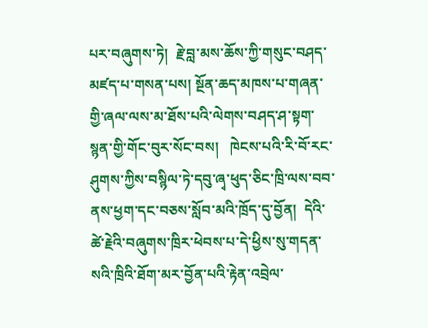པར་བཞུགས་ཏེ།  རྗེ་བླ་མས་ཆོས་ཀྱི་གསུང་བཤད་མཛད་པ་གསན་པས། སྔོན་ཆད་མཁས་པ་གཞན་གྱི་ཞལ་ལས་མ་ཐོས་པའི་ལེགས་བཤད་ཤ་སྟག་སྙན་གྱི་གོང་བུར་སོང་བས།   ཁེངས་པའི་རི་བོ་རང་ཤུགས་ཀྱིས་བསྙིལ་ཏེ་དབུ་ཞྭ་ཕུད་ཅིང་ཁྲི་ལས་བབ་ནས་ཕྱག་དང་བཅས་སློབ་མའི་ཁྲོད་དུ་བྱོན།  དེའི་ཚེ་རྗེའི་བཞུགས་ཁྲིར་ཕེབས་པ་དེ་ཕྱིས་སུ་གདན་སའི་ཁྲིའི་ཐོག་མར་བྱོན་པའི་རྟེན་འབྲེལ་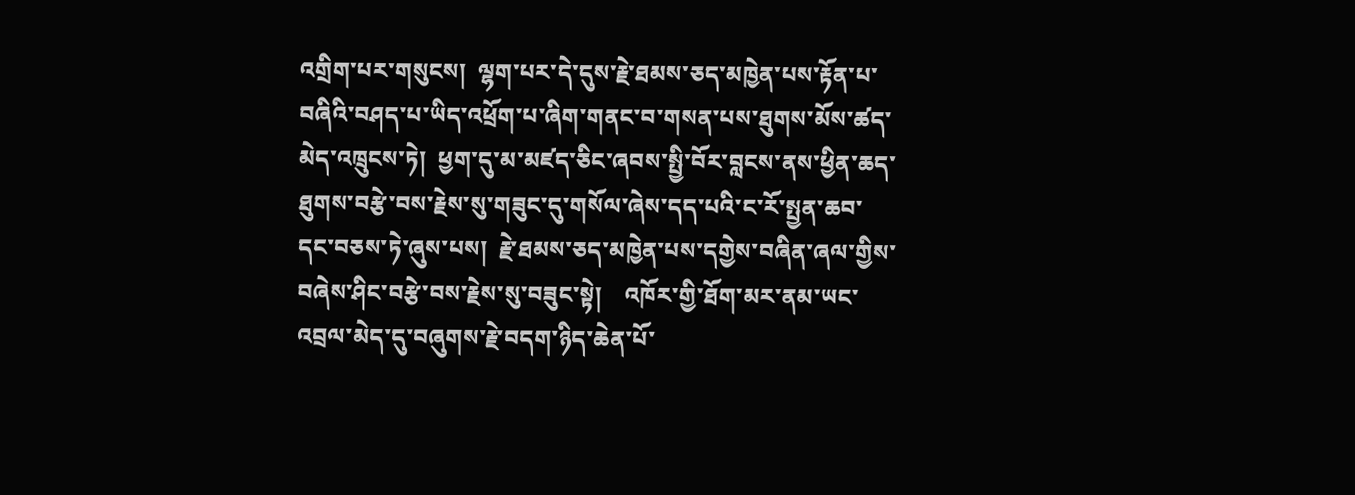འགྲིག་པར་གསུངས།  ལྷག་པར་དེ་དུས་རྗེ་ཐམས་ཅད་མཁྱེན་པས་རྟོན་པ་བཞིའི་བཤད་པ་ཡིད་འཕྲོག་པ་ཞིག་གནང་བ་གསན་པས་ཐུགས་མོས་ཚད་མེད་འཁྲུངས་ཏེ།  ཕྱག་དུ་མ་མཛད་ཅིང་ཞབས་སྤྱི་བོར་བླངས་ནས་ཕྱིན་ཆད་ཐུགས་བརྩེ་བས་རྗེས་སུ་གཟུང་དུ་གསོལ་ཞེས་དད་པའི་ང་རོ་སྤྱན་ཆབ་དང་བཅས་ཏེ་ཞུས་པས།  རྗེ་ཐམས་ཅད་མཁྱེན་པས་དགྱེས་བཞིན་ཞལ་གྱིས་བཞེས་ཤིང་བརྩེ་བས་རྗེས་སུ་བཟུང་སྟེ།    འཁོར་གྱི་ཐོག་མར་ནམ་ཡང་འབྲལ་མེད་དུ་བཞུགས་རྗེ་བདག་ཉིད་ཆེན་པོ་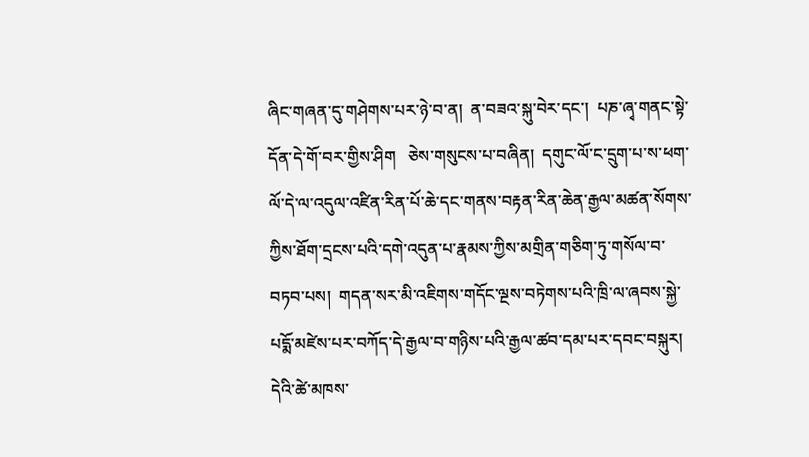ཞིང་གཞན་དུ་གཤེགས་པར་ཉེ་བ་ན།  ན་བཟའ་སྐུ་བེར་དང་།  པཎ་ཞྭ་གནང་སྟེ་དོན་དེ་གོ་བར་གྱིས་ཤིག   ཅེས་གསུངས་པ་བཞིན།  དགུང་ལོ་ང་དྲུག་པ་ས་ཕག་ལོ་དེ་ལ་འདུལ་འཛིན་རིན་པོ་ཆེ་དང་གནས་བརྟན་རིན་ཆེན་རྒྱལ་མཚན་སོགས་ཀྱིས་ཐོག་དྲངས་པའི་དགེ་འདུན་པ་རྣམས་ཀྱིས་མགྲིན་གཅིག་ཏུ་གསོལ་བ་བཏབ་པས།  གདན་སར་མི་འཇིགས་གདོང་ལྔས་བཏེགས་པའི་ཁྲི་ལ་ཞབས་སྐྱེ་པདྨོ་མཛེས་པར་བཀོད་དེ་རྒྱལ་བ་གཉིས་པའི་རྒྱལ་ཚབ་དམ་པར་དབང་བསྐུར།   དེའི་ཚེ་མཁས་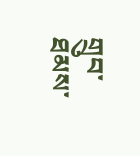གྲུབ་ཐམས་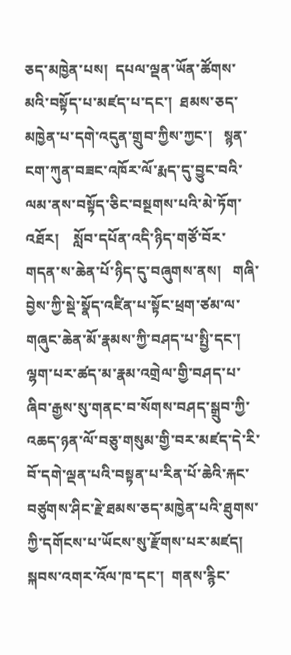ཅད་མཁྱེན་པས།  དཔལ་ལྡན་ཡོན་ཚོགས་མའི་བསྟོད་པ་མཛད་པ་དང་།  ཐམས་ཅད་མཁྱེན་པ་དགེ་འདུན་གྲུབ་ཀྱིས་ཀྱང་།   སྙན་ངག་ཀུན་བཟང་འཁོར་ལོ་རྨད་དུ་བྱུང་བའི་ལམ་ནས་བསྟོད་ཅིང་བསྔགས་པའི་མེ་ཏོག་འཐོར།    སློབ་དཔོན་འདི་ཉིད་གཙོ་བོར་གདན་ས་ཆེན་པོ་ཉིད་དུ་བཞུགས་ནས།   གཞི་བྱེས་ཀྱི་སྡེ་སྣོད་འཛིན་པ་སྟོང་ཕྲག་ཙམ་ལ་གཞུང་ཆེན་མོ་རྣམས་ཀྱི་བཤད་པ་སྤྱི་དང་།   ལྷག་པར་ཚད་མ་རྣམ་འགྲེལ་གྱི་བཤད་པ་ཞིབ་རྒྱས་སུ་གནང་བ་སོགས་བཤད་སྒྲུབ་ཀྱི་འཆད་ཉན་ལོ་བཅུ་གསུམ་གྱི་བར་མཛད་དེ་རི་བོ་དགེ་ལྡན་པའི་བསྟན་པ་རིན་པོ་ཆེའི་རྐང་བཙུགས་ཤིང་རྗེ་ཐམས་ཅད་མཁྱེན་པའི་ཐུགས་ཀྱི་དགོངས་པ་ཡོངས་སུ་རྫོགས་པར་མཛད།   སྐབས་འགར་འོལ་ཁ་དང་།  གནས་རྙིང་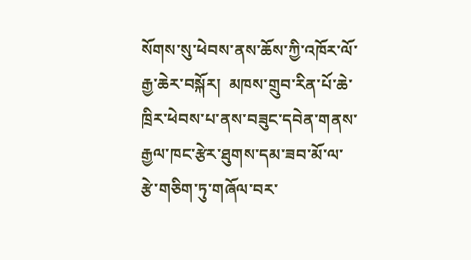སོགས་སུ་ཕེབས་ནས་ཆོས་ཀྱི་འཁོར་ལོ་རྒྱ་ཆེར་བསྐོར།  མཁས་གྲུབ་རིན་པོ་ཆེ་ཁྲིར་ཕེབས་པ་ནས་བཟུང་དབེན་གནས་རྒྱལ་ཁང་རྩེར་ཐུགས་དམ་ཟབ་མོ་ལ་རྩེ་གཅིག་ཏུ་གཞོལ་བར་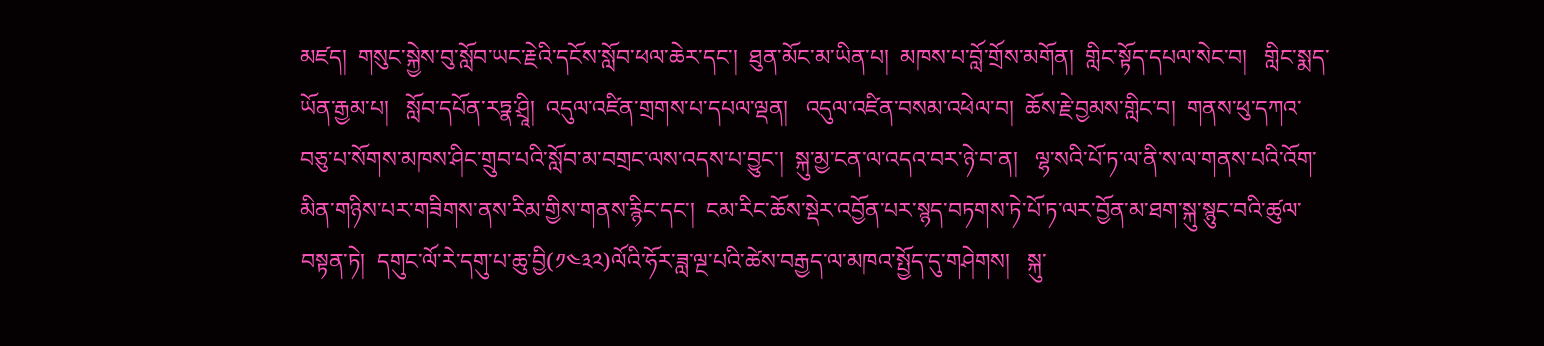མཛད།  གསུང་སྐྱེས་བུ་སློབ་ཡང་རྗེའི་དངོས་སློབ་ཕལ་ཆེར་དང་།  ཐུན་མོང་མ་ཡིན་པ།  མཁས་པ་བློ་གྲོས་མགོན།  གླིང་སྟོད་དཔལ་སེང་བ།   གླིང་སྨད་ཡོན་རྒྱམ་པ།   སློབ་དཔོན་རཏྣ་ཤྲཱི།  འདུལ་འཛིན་གྲགས་པ་དཔལ་ལྡན།   འདུལ་འཛིན་བསམ་འཕེལ་བ།  ཆོས་རྗེ་བྱམས་གླིང་བ།  གནས་ཕུ་དཀའ་བཅུ་པ་སོགས་མཁས་ཤིང་གྲུབ་པའི་སློབ་མ་བགྲང་ལས་འདས་པ་བྱུང་།  སྐུ་མྱ་ངན་ལ་འདའ་བར་ཉེ་བ་ན།   ལྷ་སའི་པོ་ཏ་ལ་ནི་ས་ལ་གནས་པའི་འོག་མིན་གཉིས་པར་གཟིགས་ནས་རིམ་གྱིས་གནས་རྙིང་དང་།  ངམ་རིང་ཆོས་སྡེར་འབྱོན་པར་སྙད་བཏགས་ཏེ་པོ་ཏ་ལར་བྱོན་མ་ཐག་སྐུ་སྙུང་བའི་ཚུལ་བསྟན་ཏེ།  དགུང་ལོ་རེ་དགུ་པ་ཆུ་བྱི(༡༤༣༢)ལོའི་ཧོར་ཟླ་ལྔ་པའི་ཚེས་བརྒྱད་ལ་མཁའ་སྤྱོད་དུ་གཤེགས།   སྐུ་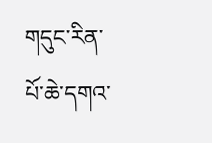གདུང་རིན་པོ་ཆེ་དགའ་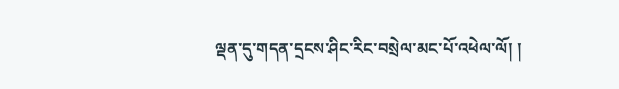ལྡན་དུ་གདན་དྲངས་ཤིང་རིང་བསྲེལ་མང་པོ་འཕེལ་ལོ། །